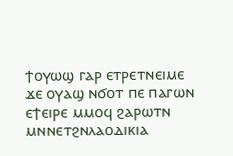ϯⲟⲩⲱϣ ⲅⲁⲣ ⲉⲧⲣⲉⲧⲛⲉⲓⲙⲉ ϫⲉ ⲟⲩⲁϣ ⲛϭⲟⲧ ⲡⲉ ⲡⲁⲅⲱⲛ ⲉϯⲉⲓⲣⲉ ⲙⲙⲟϥ ϩⲁⲣⲱⲧⲛ ⲙⲛⲛⲉⲧϩⲛⲗⲁⲟⲇⲓⲕⲓⲁ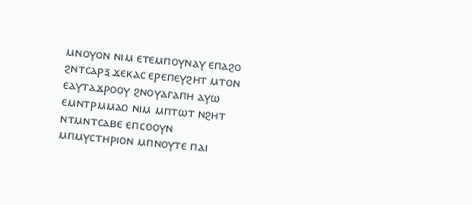ⲙⲛⲟⲩⲟⲛ ⲛⲓⲙ ⲉⲧⲉⲙⲡⲟⲩⲛⲁⲩ ⲉⲡⲁϩⲟ ϩⲛⲧⲥⲁⲣⲝ ϫⲉⲕⲁⲥ ⲉⲣⲉⲡⲉⲩϩⲏⲧ ⲙⲧⲟⲛ ⲉⲁⲩⲧⲁϫⲣⲟⲟⲩ ϩⲛⲟⲩⲁⲅⲁⲡⲏ ⲁⲩⲱ ⲉⲙⲛⲧⲣⲙⲙⲁⲟ ⲛⲓⲙ ⲙⲡⲧⲱⲧ ⲛϩⲏⲧ ⲛⲧⲙⲛⲧⲥⲁⲃⲉ ⲉⲡⲥⲟⲟⲩⲛ ⲙⲡⲙⲩⲥⲧⲏⲣⲓⲟⲛ ⲙⲡⲛⲟⲩⲧⲉ ⲡⲁⲓ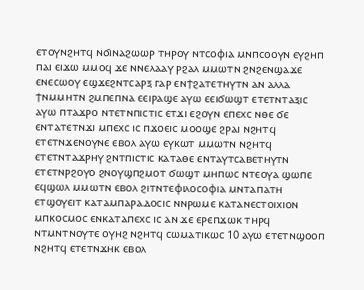ⲉⲧⲟⲩⲛϩⲏⲧϥ ⲛϭⲓⲛⲁϩⲱⲱⲣ ⲧⲏⲣⲟⲩ ⲛⲧⲥⲟⲫⲓⲁ ⲙⲛⲡⲥⲟⲟⲩⲛ ⲉⲩϩⲏⲡ ⲡⲁⲓ ⲉⲓϫⲱ ⲙⲙⲟϥ ϫⲉ ⲛⲛⲉⲗⲁⲁⲩ ⲣϩⲁⲗ ⲙⲙⲱⲧⲛ ϩⲛϩⲉⲛϣⲁϫⲉ ⲉⲛⲉⲥⲱⲟⲩ ⲉϣϫⲉϩⲛⲧⲥⲁⲣⲝ ⲅⲁⲣ ⲉⲛϯϩⲁⲧⲉⲧⲏⲩⲧⲛ ⲁⲛ ⲁⲗⲗⲁ ϯⲛⲙⲙⲏⲧⲛ ϩⲙⲡⲉⲡⲛⲁ ⲉⲉⲓⲣⲁϣⲉ ⲁⲩⲱ ⲉⲉⲓϭⲱϣⲧ ⲉⲧⲉⲧⲛⲧⲁⲝⲓⲥ ⲁⲩⲱ ⲡⲧⲁϫⲣⲟ ⲛⲧⲉⲧⲛⲡⲓⲥⲧⲓⲥ ⲉⲧϫⲓ ⲉϩⲟⲩⲛ ⲉⲡⲉⲭⲥ ⲛⲑⲉ ϭⲉ ⲉⲛⲧⲁⲧⲉⲧⲛϫⲓ ⲙⲡⲉⲭⲥ ⲓⲥ ⲡϫⲟⲉⲓⲥ ⲙⲟⲟϣⲉ ϩⲣⲁⲓ ⲛϩⲏⲧϥ ⲉⲧⲉⲧⲛϫⲉⲛⲟⲩⲛⲉ ⲉⲃⲟⲗ ⲁⲩⲱ ⲉⲩⲕⲱⲧ ⲙⲙⲱⲧⲛ ⲛϩⲏⲧϥ ⲉⲧⲉⲧⲛⲧⲁϫⲣⲏⲩ ϩⲛⲧⲡⲓⲥⲧⲓⲥ ⲕⲁⲧⲁⲑⲉ ⲉⲛⲧⲁⲩⲧⲥⲁⲃⲉⲧⲏⲩⲧⲛ ⲉⲧⲉⲧⲛⲣϩⲟⲩⲟ ϩⲛⲟⲩϣⲡϩⲙⲟⲧ ϭⲱϣⲧ ⲙⲏⲡⲱⲥ ⲛⲧⲉⲟⲩⲁ ϣⲱⲡⲉ ⲉϥϣⲱⲗ ⲙⲙⲱⲧⲛ ⲉⲃⲟⲗ ϩⲓⲧⲛⲧⲉⲫⲓⲗⲟⲥⲟⲫⲓⲁ ⲙⲛⲧⲁⲡⲁⲧⲏ ⲉⲧϣⲟⲩⲉⲓⲧ ⲕⲁⲧⲁⲙⲡⲁⲣⲁⲇⲟⲥⲓⲥ ⲛⲛⲣⲱⲙⲉ ⲕⲁⲧⲁⲛⲉⲥⲧⲟⲓⲭⲓⲟⲛ ⲙⲡⲕⲟⲥⲙⲟⲥ ⲉⲛⲕⲁⲧⲁⲡⲉⲭⲥ ⲓⲥ ⲁⲛ ϫⲉ ⲉⲣⲉⲡϫⲱⲕ ⲧⲏⲣϥ ⲛⲧⲙⲛⲧⲛⲟⲩⲧⲉ ⲟⲩⲏϩ ⲛϩⲏⲧϥ ⲥⲱⲙⲁⲧⲓⲕⲱⲥ 10 ⲁⲩⲱ ⲉⲧⲉⲧⲛϣⲟⲟⲡ ⲛϩⲏⲧϥ ⲉⲧⲉⲧⲛϫⲏⲕ ⲉⲃⲟⲗ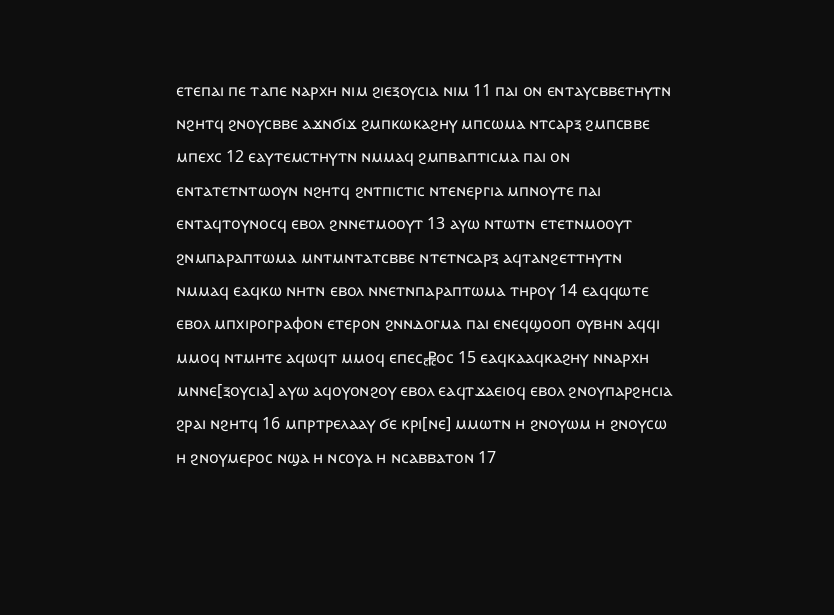ⲉⲧⲉⲡⲁⲓ ⲡⲉ ⲧⲁⲡⲉ ⲛⲁⲣⲭⲏ ⲛⲓⲙ ϩⲓⲉⲝⲟⲩⲥⲓⲁ ⲛⲓⲙ 11 ⲡⲁⲓ ⲟⲛ ⲉⲛⲧⲁⲩⲥⲃⲃⲉⲧⲏⲩⲧⲛ ⲛϩⲏⲧϥ ϩⲛⲟⲩⲥⲃⲃⲉ ⲁϫⲛϭⲓϫ ϩⲙⲡⲕⲱⲕⲁϩⲏⲩ ⲙⲡⲥⲱⲙⲁ ⲛⲧⲥⲁⲣⲝ ϩⲙⲡⲥⲃⲃⲉ ⲙⲡⲉⲭⲥ 12 ⲉⲁⲩⲧⲉⲙⲥⲧⲏⲩⲧⲛ ⲛⲙⲙⲁϥ ϩⲙⲡⲃⲁⲡⲧⲓⲥⲙⲁ ⲡⲁⲓ ⲟⲛ ⲉⲛⲧⲁⲧⲉⲧⲛⲧⲱⲟⲩⲛ ⲛϩⲏⲧϥ ϩⲛⲧⲡⲓⲥⲧⲓⲥ ⲛⲧⲉⲛⲉⲣⲅⲓⲁ ⲙⲡⲛⲟⲩⲧⲉ ⲡⲁⲓ ⲉⲛⲧⲁϥⲧⲟⲩⲛⲟⲥϥ ⲉⲃⲟⲗ ϩⲛⲛⲉⲧⲙⲟⲟⲩⲧ 13 ⲁⲩⲱ ⲛⲧⲱⲧⲛ ⲉⲧⲉⲧⲛⲙⲟⲟⲩⲧ ϩⲛⲙⲡⲁⲣⲁⲡⲧⲱⲙⲁ ⲙⲛⲧⲙⲛⲧⲁⲧⲥⲃⲃⲉ ⲛⲧⲉⲧⲛⲥⲁⲣⲝ ⲁϥⲧⲁⲛϩⲉⲧⲧⲏⲩⲧⲛ ⲛⲙⲙⲁϥ ⲉⲁϥⲕⲱ ⲛⲏⲧⲛ ⲉⲃⲟⲗ ⲛⲛⲉⲧⲛⲡⲁⲣⲁⲡⲧⲱⲙⲁ ⲧⲏⲣⲟⲩ 14 ⲉⲁϥϥⲱⲧⲉ ⲉⲃⲟⲗ ⲙⲡⲭⲓⲣⲟⲅⲣⲁⲫⲟⲛ ⲉⲧⲉⲣⲟⲛ ϩⲛⲛⲇⲟⲅⲙⲁ ⲡⲁⲓ ⲉⲛⲉϥϣⲟⲟⲡ ⲟⲩⲃⲏⲛ ⲁϥϥⲓ ⲙⲙⲟϥ ⲛⲧⲙⲏⲧⲉ ⲁϥⲱϥⲧ ⲙⲙⲟϥ ⲉⲡⲉⲥ⳧ⲟⲥ 15 ⲉⲁϥⲕⲁⲁϥⲕⲁϩⲏⲩ ⲛⲛⲁⲣⲭⲏ ⲙⲛⲛⲉ[ⲝⲟⲩⲥⲓⲁ] ⲁⲩⲱ ⲁϥⲟⲩⲟⲛϩⲟⲩ ⲉⲃⲟⲗ ⲉⲁϥⲧϫⲁⲉⲓⲟϥ ⲉⲃⲟⲗ ϩⲛⲟⲩⲡⲁⲣϩⲏⲥⲓⲁ ϩⲣⲁⲓ ⲛϩⲏⲧϥ 16 ⲙⲡⲣⲧⲣⲉⲗⲁⲁⲩ ϭⲉ ⲕⲣⲓ[ⲛⲉ] ⲙⲙⲱⲧⲛ ⲏ ϩⲛⲟⲩⲱⲙ ⲏ ϩⲛⲟⲩⲥⲱ ⲏ ϩⲛⲟⲩⲙⲉⲣⲟⲥ ⲛϣⲁ ⲏ ⲛⲥⲟⲩⲁ ⲏ ⲛⲥⲁⲃⲃⲁⲧⲟⲛ 17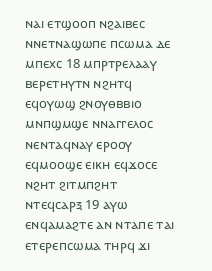ⲛⲁⲓ ⲉⲧϣⲟⲟⲡ ⲛϩⲁⲓⲃⲉⲥ ⲛⲛⲉⲧⲛⲁϣⲱⲡⲉ ⲡⲥⲱⲙⲁ ⲇⲉ ⲙⲡⲉⲭⲥ 18 ⲙⲡⲣⲧⲣⲉⲗⲁⲁⲩ ⲃⲉⲣⲉⲧⲏⲩⲧⲛ ⲛϩⲏⲧϥ ⲉϥⲟⲩⲱϣ ϩⲛⲟⲩⲑⲃⲃⲓⲟ ⲙⲛⲡϣⲙϣⲉ ⲛⲛⲁⲅⲅⲉⲗⲟⲥ ⲛⲉⲛⲧⲁϥⲛⲁⲩ ⲉⲣⲟⲟⲩ ⲉϥⲙⲟⲟϣⲉ ⲉⲓⲕⲏ ⲉϥϫⲟⲥⲉ ⲛϩⲏⲧ ϩⲓⲧⲙⲡϩⲏⲧ ⲛⲧⲉϥⲥⲁⲣⲝ 19 ⲁⲩⲱ ⲉⲛϥⲁⲙⲁϩⲧⲉ ⲁⲛ ⲛⲧⲁⲡⲉ ⲧⲁⲓ ⲉⲧⲉⲣⲉⲡⲥⲱⲙⲁ ⲧⲏⲣϥ ϫⲓ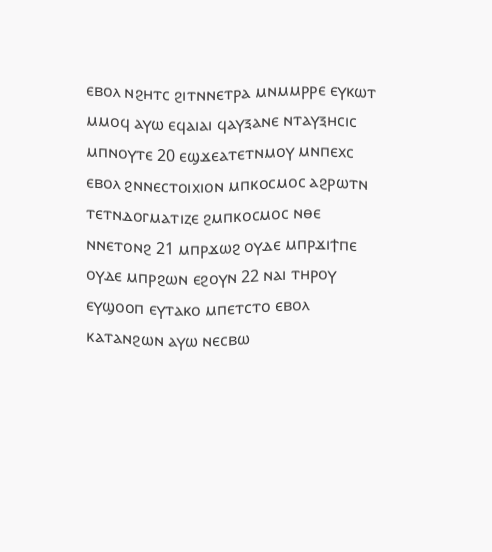ⲉⲃⲟⲗ ⲛϩⲏⲧⲥ ϩⲓⲧⲛⲛⲉⲧⲣⲁ ⲙⲛⲙⲙⲣⲣⲉ ⲉⲩⲕⲱⲧ ⲙⲙⲟϥ ⲁⲩⲱ ⲉϥⲁⲓⲁⲓ ϥⲁⲩⲝⲁⲛⲉ ⲛⲧⲁⲩⲝⲏⲥⲓⲥ ⲙⲡⲛⲟⲩⲧⲉ 20 ⲉϣϫⲉⲁⲧⲉⲧⲛⲙⲟⲩ ⲙⲛⲡⲉⲭⲥ ⲉⲃⲟⲗ ϩⲛⲛⲉⲥⲧⲟⲓⲭⲓⲟⲛ ⲙⲡⲕⲟⲥⲙⲟⲥ ⲁϩⲣⲱⲧⲛ ⲧⲉⲧⲛⲇⲟⲅⲙⲁⲧⲓⲍⲉ ϩⲙⲡⲕⲟⲥⲙⲟⲥ ⲛⲑⲉ ⲛⲛⲉⲧⲟⲛϩ 21 ⲙⲡⲣϫⲱϩ ⲟⲩⲇⲉ ⲙⲡⲣϫⲓϯⲡⲉ ⲟⲩⲇⲉ ⲙⲡⲣϩⲱⲛ ⲉϩⲟⲩⲛ 22 ⲛⲁⲓ ⲧⲏⲣⲟⲩ ⲉⲩϣⲟⲟⲡ ⲉⲩⲧⲁⲕⲟ ⲙⲡⲉⲧⲥⲧⲟ ⲉⲃⲟⲗ ⲕⲁⲧⲁⲛϩⲱⲛ ⲁⲩⲱ ⲛⲉⲥⲃⲱ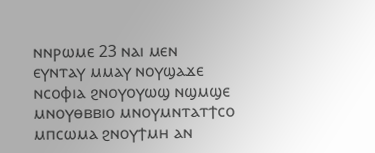ⲛⲛⲣⲱⲙⲉ 23 ⲛⲁⲓ ⲙⲉⲛ ⲉⲩⲛⲧⲁⲩ ⲙⲙⲁⲩ ⲛⲟⲩϣⲁϫⲉ ⲛⲥⲟⲫⲓⲁ ϩⲛⲟⲩⲟⲩⲱϣ ⲛϣⲙϣⲉ ⲙⲛⲟⲩⲑⲃⲃⲓⲟ ⲙⲛⲟⲩⲙⲛⲧⲁⲧϯⲥⲟ ⲙⲡⲥⲱⲙⲁ ϩⲛⲟⲩϯⲙⲏ ⲁⲛ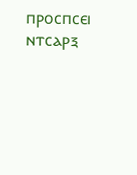ⲡⲣⲟⲥⲡⲥⲉⲓ ⲛⲧⲥⲁⲣⲝ